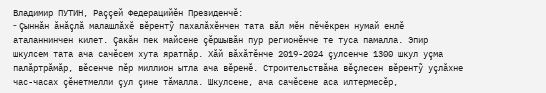Владимир ПУТИН, Раççей Федерацийĕн Президенчĕ:
- Çыннăн ăнăçлă малашлăхĕ вĕрентỹ пахалăхĕнчен тата вăл мĕн пĕчĕкрен нумай енлĕ аталаннинчен килет. Çакăн пек майсене çĕршывăн пур регионĕнче те туса памалла. Эпир шкулсем тата ача сачĕсем хута яратпăр. Хăй вăхăтĕнче 2019-2024 çулсенче 1300 шкул уçма палăртрăмăр, вĕсенче пĕр миллион ытла ача вĕренĕ. Строительствăна вĕçлесен вĕрентỹ уçлăхне час-часах çĕнетмелли çул çине тăмалла. Шкулсене, ача сачĕсене аса илтермесĕр,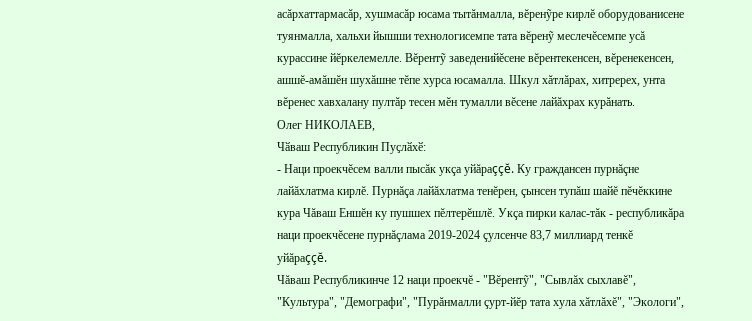асăрхаттармасăр, хушмасăр юсама тытăнмалла, вĕренỹре кирлĕ оборудованисене туянмалла, хальхи йышши технологисемпе тата вĕренỹ меслечĕсемпе усă курассине йĕркелемелле. Вĕрентỹ заведенийĕсене вĕрентекенсен, вĕренекенсен, ашшĕ-амăшĕн шухăшне тĕпе хурса юсамалла. Шкул хăтлăрах, хитререх, унта вĕренес хавхалану пултăр тесен мĕн тумалли вĕсене лайăхрах курăнать.
Олег НИКОЛАЕВ,
Чӑваш Республикин Пуҫлӑхӗ:
- Наци проекчĕсем валли пысăк укçа уйăраççĕ. Ку граждансен пурнăçне лайăхлатма кирлĕ. Пурнăçа лайăхлатма тенĕрен, çынсен тупăш шайĕ пĕчĕккине кура Чăваш Еншĕн ку пушшех пĕлтерĕшлĕ. Укçа пирки калас-тăк - республикăра наци проекчĕсене пурнăçлама 2019-2024 çулсенче 83,7 миллиард тенкĕ уйăраççĕ.
Чăваш Республикинче 12 наци проекчĕ - "Вĕрентỹ", "Сывлăх сыхлавĕ", "Культура", "Демографи", "Пурăнмалли çурт-йĕр тата хула хăтлăхĕ", "Экологи",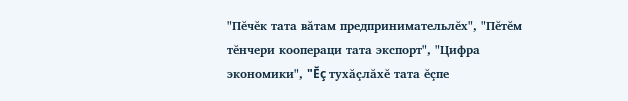"Пĕчĕк тата вăтам предпринимательлĕх", "Пĕтĕм тĕнчери коопераци тата экспорт", "Цифра экономики", "Ĕç тухăçлăхĕ тата ĕçпе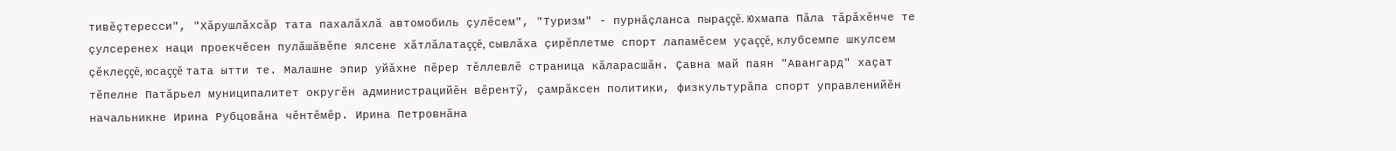тивĕçтересси", "Хăрушлăхсăр тата пахалăхлă автомобиль çулĕсем", "Туризм" - пурнăçланса пыраççĕ. Юхмапа Пăла тăрăхĕнче те çулсеренех наци проекчĕсен пулăшăвĕпе ялсене хăтлăлатаççĕ, сывлăха çирĕплетме спорт лапамĕсем уçаççĕ, клубсемпе шкулсем çĕклеççĕ, юсаççĕ тата ытти те. Малашне эпир уйăхне пĕрер тĕллевлĕ страница кăларасшăн. Çавна май паян "Авангард" хаçат тĕпелне Патăрьел муниципалитет округĕн администрацийĕн вĕрентỹ, çамрăксен политики, физкультурăпа спорт управленийĕн начальникне Ирина Рубцовăна чĕнтĕмĕр. Ирина Петровнăна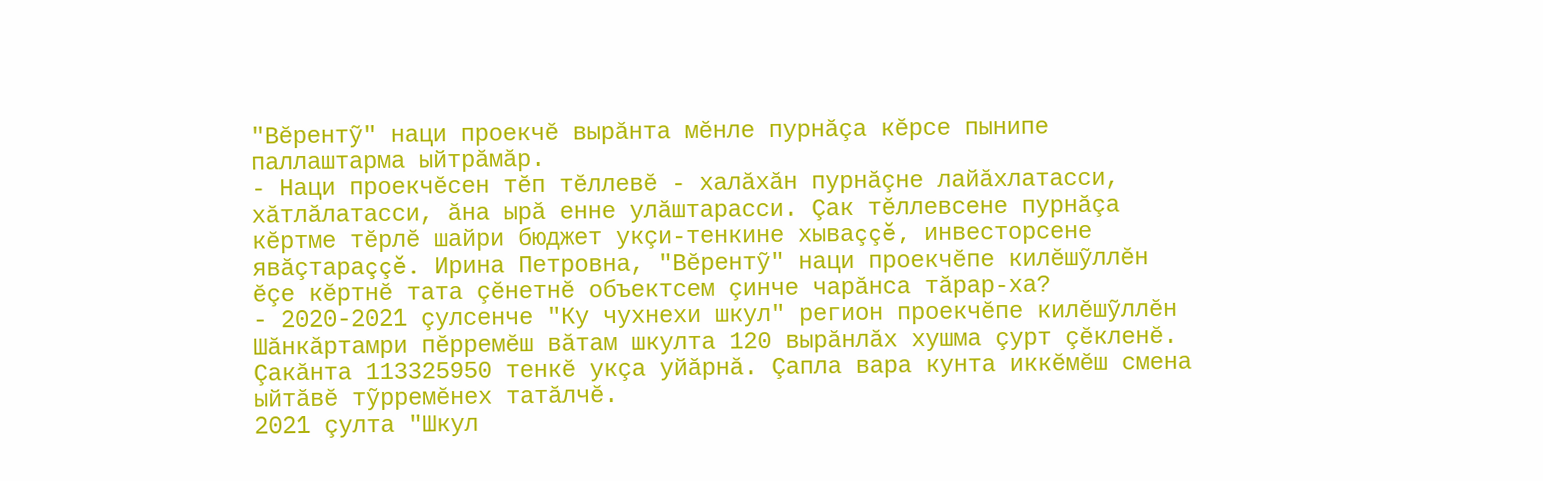"Вĕрентỹ" наци проекчĕ вырăнта мĕнле пурнăçа кĕрсе пынипе паллаштарма ыйтрăмăр.
- Наци проекчĕсен тĕп тĕллевĕ - халăхăн пурнăçне лайăхлатасси, хăтлăлатасси, ăна ырă енне улăштарасси. Çак тĕллевсене пурнăçа кĕртме тĕрлĕ шайри бюджет укçи-тенкине хываççĕ, инвесторсене явăçтараççĕ. Ирина Петровна, "Вĕрентỹ" наци проекчĕпе килĕшỹллĕн ĕçе кĕртнĕ тата çĕнетнĕ объектсем çинче чарăнса тăрар-ха?
- 2020-2021 çулсенче "Ку чухнехи шкул" регион проекчĕпе килĕшỹллĕн Шăнкăртамри пĕрремĕш вăтам шкулта 120 вырăнлăх хушма çурт çĕкленĕ. Çакăнта 113325950 тенкĕ укçа уйăрнă. Çапла вара кунта иккĕмĕш смена ыйтăвĕ тỹрремĕнех татăлчĕ.
2021 çулта "Шкул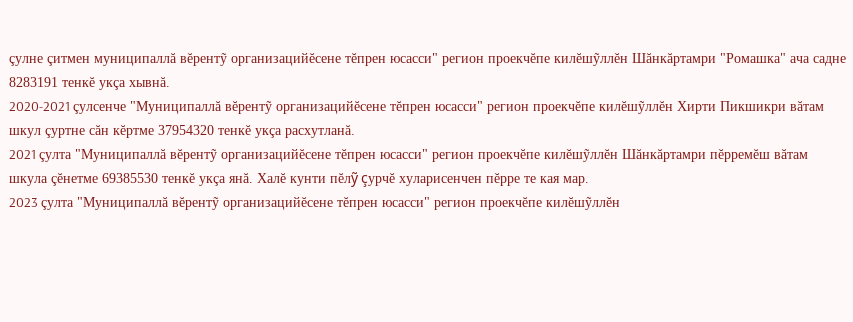çулне çитмен муниципаллă вĕрентỹ организацийĕсене тĕпрен юсасси" регион проекчĕпе килĕшỹллĕн Шăнкăртамри "Ромашка" ача садне 8283191 тенкĕ укçа хывнă.
2020-2021 çулсенче "Муниципаллă вĕрентỹ организацийĕсене тĕпрен юсасси" регион проекчĕпе килĕшỹллĕн Хирти Пикшикри вăтам шкул çуртне сăн кĕртме 37954320 тенкĕ укçа расхутланă.
2021 çулта "Муниципаллă вĕрентỹ организацийĕсене тĕпрен юсасси" регион проекчĕпе килĕшỹллĕн Шăнкăртамри пĕрремĕш вăтам шкула çĕнетме 69385530 тенкĕ укçа янă. Халĕ кунти пĕлỹ çурчĕ хуларисенчен пĕрре те кая мар.
2023 çулта "Муниципаллă вĕрентỹ организацийĕсене тĕпрен юсасси" регион проекчĕпе килĕшỹллĕн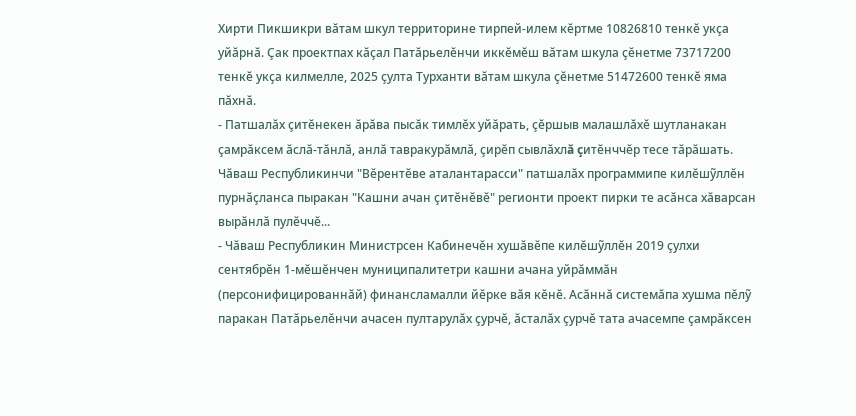Хирти Пикшикри вăтам шкул территорине тирпей-илем кĕртме 10826810 тенкĕ укçа уйăрнă. Çак проектпах кăçал Патăрьелĕнчи иккĕмĕш вăтам шкула çĕнетме 73717200 тенкĕ укçа килмелле, 2025 çулта Турханти вăтам шкула çĕнетме 51472600 тенкĕ яма пăхнă.
- Патшалăх çитĕнекен ăрăва пысăк тимлĕх уйăрать, çĕршыв малашлăхĕ шутланакан çамрăксем ăслă-тăнлă, анлă тавракурăмлă, çирĕп сывлăхлă çитĕнччĕр тесе тăрăшать. Чăваш Республикинчи "Вĕрентĕве аталантарасси" патшалăх программипе килĕшỹллĕн пурнăçланса пыракан "Кашни ачан çитĕнĕвĕ" регионти проект пирки те асăнса хăварсан вырăнлă пулĕччĕ...
- Чăваш Республикин Министрсен Кабинечĕн хушăвĕпе килĕшỹллĕн 2019 çулхи сентябрĕн 1-мĕшĕнчен муниципалитетри кашни ачана уйрăммăн (персонифицированнăй) финансламалли йĕрке вăя кĕнĕ. Асăннă системăпа хушма пĕлỹ паракан Патăрьелĕнчи ачасен пултарулăх çурчĕ, ăсталăх çурчĕ тата ачасемпе çамрăксен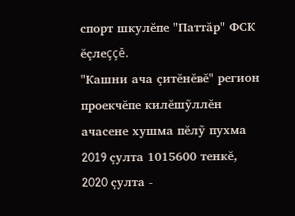спорт шкулĕпе "Паттăр" ФСК ĕçлеççĕ.
"Кашни ача çитĕнĕвĕ" регион проекчĕпе килĕшỹллĕн ачасене хушма пĕлỹ пухма 2019 çулта 1015600 тенкĕ, 2020 çулта -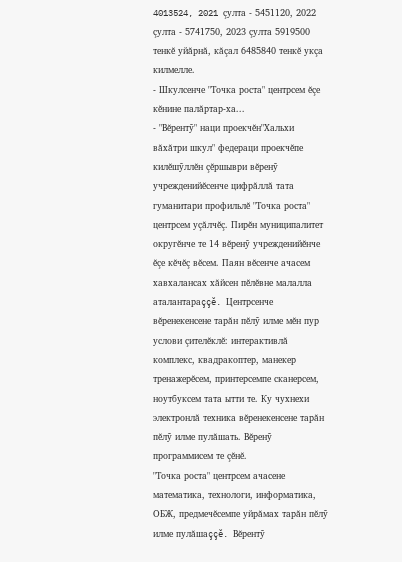4013524, 2021 çулта - 5451120, 2022 çулта - 5741750, 2023 çулта 5919500 тенкĕ уйăрнă, кăçал 6485840 тенкĕ укçа килмелле.
- Шкулсенче "Точка роста" центрсем ĕçе кĕнине палăртар-ха...
- "Вĕрентỹ" наци проекчĕн"Хальхи вăхăтри шкул" федераци проекчĕпе килĕшỹллĕн çĕршыври вĕренỹ учрежденийĕсенче цифрăллă тата гуманитари профильлĕ "Точка роста" центрсем уçăлчĕç. Пирĕн муниципалитет округĕнче те 14 вĕренỹ учрежденийĕнче ĕçе кĕчĕç вĕсем. Паян вĕсенче ачасем хавхалансах хăйсен пĕлĕвне малалла аталантараççĕ. Центрсенче вĕренекенсене тарăн пĕлỹ илме мĕн пур услови çителĕклĕ: интерактивлă комплекс, квадракоптер, манекер тренажерĕсем, принтерсемпе сканерсем, ноутбуксем тата ытти те. Ку чухнехи электронлă техника вĕренекенсене тарăн пĕлỹ илме пулăшать. Вĕренỹ программисем те çĕнĕ.
"Точка роста" центрсем ачасене математика, технологи, информатика, ОБЖ, предмечĕсемпе уйрăмах тарăн пĕлỹ илме пулăшаççĕ. Вĕрентỹ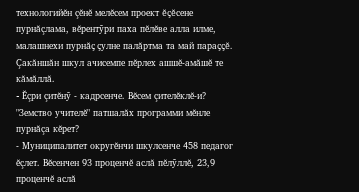технологийĕн çĕнĕ мелĕсем проект ĕçĕсене пурнăçлама, вĕрентỹри паха пĕлĕве алла илме, малашнехи пурнăç çулне палăртма та май параççĕ. Çакăншăн шкул ачисемпе пĕрлех ашшĕ-амăшĕ те кăмăллă.
- Ĕçри çитĕнỹ - кадрсенче. Вĕсем çителĕклĕ-и? "Земство учителĕ" патшалăх программи мĕнле пурнăçа кĕрет?
- Муниципалитет округĕнчи шкулсенче 458 педагог ĕçлет. Вĕсенчен 93 проценчĕ аслă пĕлỹллĕ, 23,9 проценчĕ аслă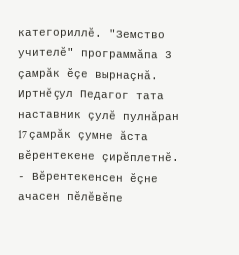категориллĕ. "Земство учителĕ" программăпа 3 çамрăк ĕçе вырнаçнă. Иртнĕ çул Педагог тата наставник çулĕ пулнăран 17 çамрăк çумне ăста вĕрентекене çирĕплетнĕ.
- Вĕрентекенсен ĕçне ачасен пĕлĕвĕпе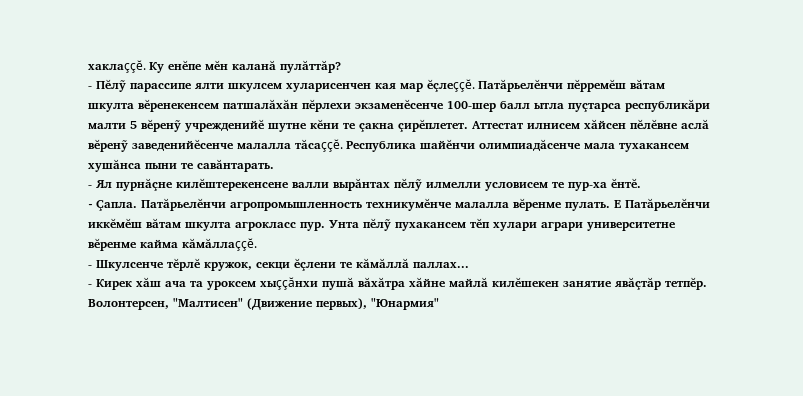хаклаççĕ. Ку енĕпе мĕн каланă пулăттăр?
- Пĕлỹ парассипе ялти шкулсем хуларисенчен кая мар ĕçлеççĕ. Патăрьелĕнчи пĕрремĕш вăтам шкулта вĕренекенсем патшалăхăн пĕрлехи экзаменĕсенче 100-шер балл ытла пуçтарса республикăри малти 5 вĕренỹ учрежденийĕ шутне кĕни те çакна çирĕплетет. Аттестат илнисем хăйсен пĕлĕвне аслă вĕренỹ заведенийĕсенче малалла тăсаççĕ. Республика шайĕнчи олимпиадăсенче мала тухакансем хушăнса пыни те савăнтарать.
- Ял пурнăçне килĕштерекенсене валли вырăнтах пĕлỹ илмелли условисем те пур-ха ĕнтĕ.
- Çапла. Патăрьелĕнчи агропромышленность техникумĕнче малалла вĕренме пулать. Е Патăрьелĕнчи иккĕмĕш вăтам шкулта агрокласс пур. Унта пĕлỹ пухакансем тĕп хулари аграри университетне вĕренме кайма кăмăллаççĕ.
- Шкулсенче тĕрлĕ кружок, секци ĕçлени те кăмăллă паллах...
- Кирек хăш ача та уроксем хыççăнхи пушă вăхăтра хăйне майлă килĕшекен занятие явăçтăр тетпĕр. Волонтерсен, "Малтисен" (Движение первых), "Юнармия"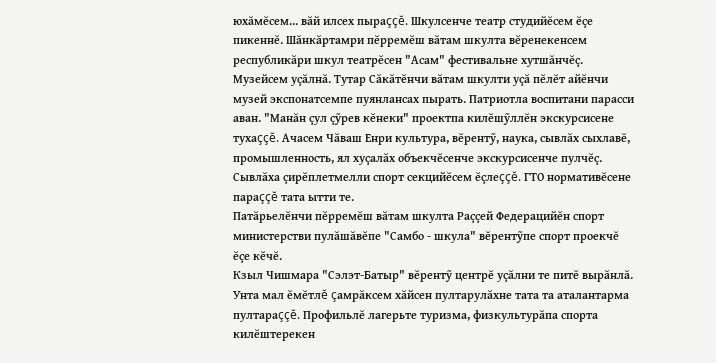юхăмĕсем... вăй илсех пыраççĕ. Шкулсенче театр студийĕсем ĕçе пикеннĕ. Шăнкăртамри пĕрремĕш вăтам шкулта вĕренекенсем республикăри шкул театрĕсен "Асам" фестивальне хутшăнчĕç. Музейсем уçăлнă. Тутар Сăкăтĕнчи вăтам шкулти уçă пĕлĕт айĕнчи музей экспонатсемпе пуянлансах пырать. Патриотла воспитани парасси аван. "Манăн çул çỹрев кĕнеки" проектпа килĕшỹллĕн экскурсисене тухаççĕ. Ачасем Чăваш Енри культура, вĕрентỹ, наука, сывлăх сыхлавĕ, промышленность, ял хуçалăх объекчĕсенче экскурсисенче пулчĕç. Сывлăха çирĕплетмелли спорт секцийĕсем ĕçлеççĕ. ГТО нормативĕсене параççĕ тата ытти те.
Патăрьелĕнчи пĕрремĕш вăтам шкулта Раççей Федерацийĕн спорт министерстви пулăшăвĕпе "Самбо - шкула" вĕрентỹпе спорт проекчĕ ĕçе кĕчĕ.
Кзыл Чишмара "Сэлэт-Батыр" вĕрентỹ центрĕ уçăлни те питĕ вырăнлă. Унта мал ĕмĕтлĕ çамрăксем хăйсен пултарулăхне тата та аталантарма пултараççĕ. Профильлĕ лагерьте туризма, физкультурăпа спорта килĕштерекен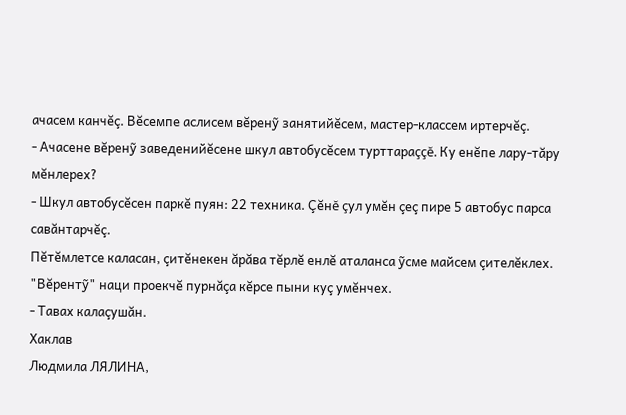ачасем канчĕç. Вĕсемпе аслисем вĕренỹ занятийĕсем, мастер-классем иртерчĕç.
- Ачасене вĕренỹ заведенийĕсене шкул автобусĕсем турттараççĕ. Ку енĕпе лару-тăру мĕнлерех?
- Шкул автобусĕсен паркĕ пуян: 22 техника. Çĕнĕ çул умĕн çеç пире 5 автобус парса савăнтарчĕç.
Пĕтĕмлетсе каласан, çитĕнекен ăрăва тĕрлĕ енлĕ аталанса ỹсме майсем çителĕклех. "Вĕрентỹ" наци проекчĕ пурнăçа кĕрсе пыни куç умĕнчех.
- Тавах калаçушăн.
Хаклав
Людмила ЛЯЛИНА,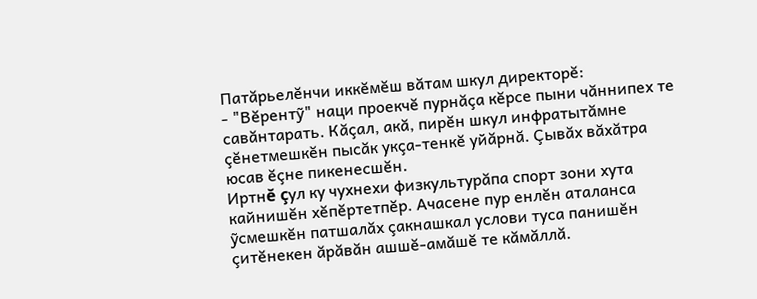Патăрьелĕнчи иккĕмĕш вăтам шкул директорĕ:
- "Вĕрентỹ" наци проекчĕ пурнăçа кĕрсе пыни чăннипех те савăнтарать. Кăçал, акă, пирĕн шкул инфратытăмне çĕнетмешкĕн пысăк укçа-тенкĕ уйăрнă. Çывăх вăхăтра юсав ĕçне пикенесшĕн.
Иртнĕ çул ку чухнехи физкультурăпа спорт зони хута кайнишĕн хĕпĕртетпĕр. Ачасене пур енлĕн аталанса ỹсмешкĕн патшалăх çакнашкал услови туса панишĕн çитĕнекен ăрăвăн ашшĕ-амăшĕ те кăмăллă.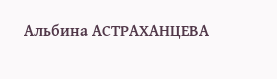Альбина АСТРАХАНЦЕВА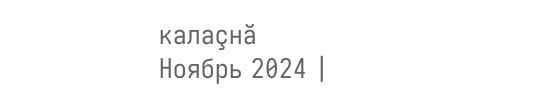калаçнă
Ноябрь 2024 |